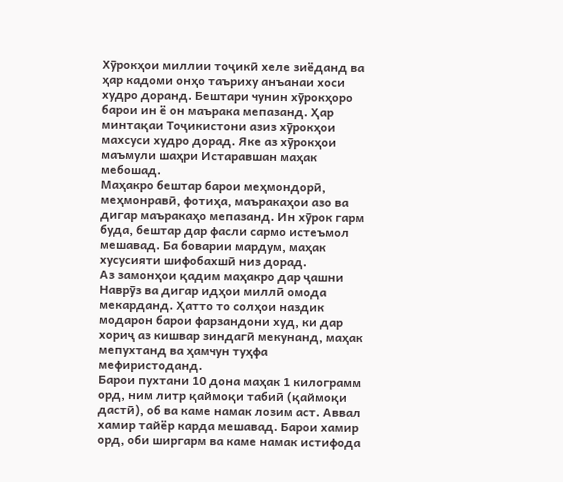Хӯрокҳои миллии тоҷикӣ хеле зиёданд ва ҳар кадоми онҳо таъриху анъанаи хоси худро доранд. Бештари чунин хӯрокҳоро барои ин ё он маърака мепазанд. Ҳар минтақаи Тоҷикистони азиз хӯрокҳои махсуси худро дорад. Яке аз хӯрокҳои маъмули шаҳри Истаравшан маҳак мебошад.
Маҳакро бештар барои меҳмондорӣ, меҳмонравӣ, фотиҳа, маъракаҳои азо ва дигар маъракаҳо мепазанд. Ин хӯрок гарм буда, бештар дар фасли сармо истеъмол мешавад. Ба боварии мардум, маҳак хусусияти шифобахшӣ низ дорад.
Аз замонҳои қадим маҳакро дар ҷашни Наврӯз ва дигар идҳои миллӣ омода мекарданд. Ҳатто то солҳои наздик модарон барои фарзандони худ, ки дар хориҷ аз кишвар зиндагӣ мекунанд, маҳак мепухтанд ва ҳамчун туҳфа мефиристоданд.
Барои пухтани 10 дона маҳак 1 килограмм орд, ним литр қаймоқи табиӣ (қаймоқи дастӣ), об ва каме намак лозим аст. Аввал хамир тайёр карда мешавад. Барои хамир орд, оби ширгарм ва каме намак истифода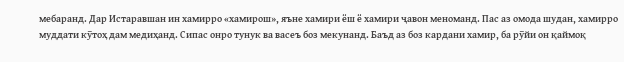мебаранд. Дар Истаравшан ин хамирро «хамирош», яъне хамири ёш ё хамири ҷавон меноманд. Пас аз омода шудан, хамирро муддати кӯтоҳ дам медиҳанд. Сипас онро тунук ва васеъ боз мекунанд. Баъд аз боз кардани хамир, ба рӯйи он қаймоқ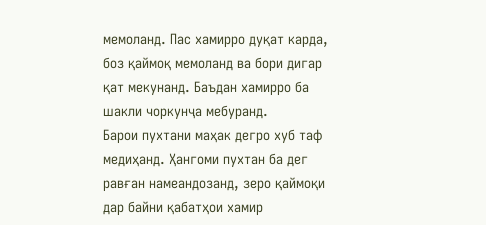мемоланд. Пас хамирро дуқат карда, боз қаймоқ мемоланд ва бори дигар қат мекунанд. Баъдан хамирро ба шакли чоркунҷа мебуранд.
Барои пухтани маҳак дегро хуб таф медиҳанд. Ҳангоми пухтан ба дег равған намеандозанд, зеро қаймоқи дар байни қабатҳои хамир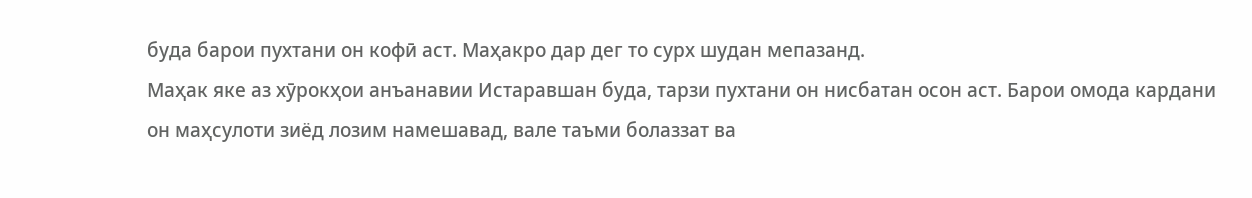буда барои пухтани он кофӣ аст. Маҳакро дар дег то сурх шудан мепазанд.
Маҳак яке аз хӯрокҳои анъанавии Истаравшан буда, тарзи пухтани он нисбатан осон аст. Барои омода кардани он маҳсулоти зиёд лозим намешавад, вале таъми болаззат ва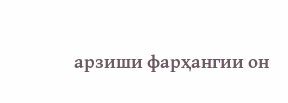арзиши фарҳангии он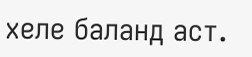хеле баланд аст.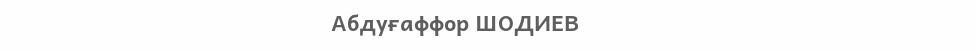Абдуғаффор ШОДИЕВ